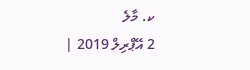ކ. މާލެ
2 އޭޕްރިލް 2019 |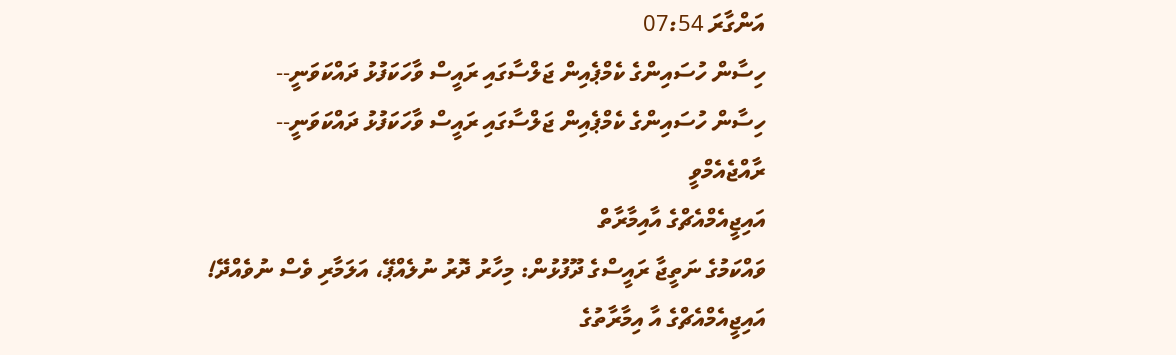އަންގާރަ 07:54
ހިސާން ހުސައިންގެ ކެމްޕެއިން ޖަލްސާގައި ރައީސް ވާހަކަފުޅު ދައްކަވަނީ--
ހިސާން ހުސައިންގެ ކެމްޕެއިން ޖަލްސާގައި ރައީސް ވާހަކަފުޅު ދައްކަވަނީ--
ރާއްޖެއެމްވީ
އައިޖީއެމްއެޗްގެ އާއިމާރާތް
ވައްކަމުގެ ނަތީޖާ ރައީސްގެ ދޫފުޅުން: މިހާރު ދޮރު ނުލެއްޕޭ، އަލަމާރި ވެސް ނުވެއްދޭ!
އައިޖީއެމްއެޗްގެ އާ އިމާރާތުގެ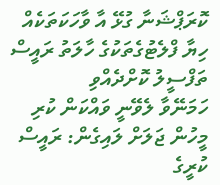ކޮރަޕްޝަނާ ގުޅޭ އާ ވާހަކަތަކެއް
ހިޔާ ފްލެޓުގެތަކުގެ ހާލަތު ރައީސް ތަފްސީލު ކޮށްދެއްވި
ހަމަނޭވާ ލެވޭނީ ވައްކަން ކުރި މީހުން ޖަލަށް ލައިގެން: ރައީސް
ކުރީގެ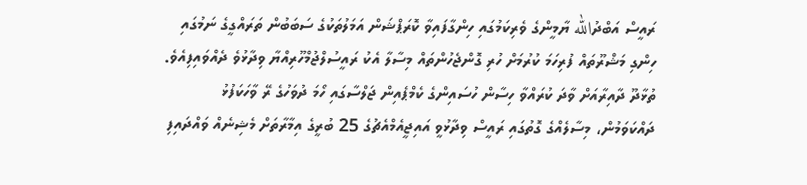ރައީސް އަބްދުالله ޔާމީންގެ ވެރިކަމުގައި ހިންގާފައިވާ ކޮރަޕްޝަން އަމަލުތަކުގެ ސަބަބުން ތަރައްގީގެ ނަމުގައި ހިންގި މަޝްރޫތައް ފުރިހަމަ ކުރުމަށް ހުރި ގޮންޖެހުންތައް މިސާލާ އެކު ރައީސުލްޖުމްހޫރިއްޔާ ވިދާޅުވެ ދެއްވައިފިއެވެ.
ތުޅާދޫ ދާއިރާއަށް ވާދަ ކުރައްވާ ހިސާން ހުސައިންގެ ކެމްޕެއިން ޖަލްސާގައި ހޯމަ ދުވަހުގެ ރޭ ވާހަކަފުޅު ދައްކަވަމުން، މިސާލެއްގެ ގޮތުގައި ރައީސް ވިދާޅުވީ އައިޖީއެމްއެޗުގެ 25 ބުރީގެ އިމާރާތަށް މެޝިނެއް ވައްދައިފި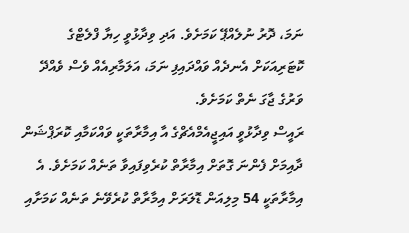ނަމަ، ދޮރު ނުލެއްޕޭ ކަމަށެވެ. އަދި ވިދާޅުވީ ހިޔާ ފްލެޓްގެ ކޮޓަރިއަކަށް އެނދެއް ވައްދައިފި ނަމަ، އަލަމާރިއެއް ވެސް ވެއްދޭ ވަރުގެ ޖާގަ ނެތް ކަމަށެވެ.
ރައީސް ވިދާޅުވީ އައިޖީއެމްއެޗްގެ އާ އިމާރާތަކީ ވައްކަމާއި ކޮރަޕްޝަން ދާއިމަށް ފެންނަ ގޮތަށް އިމާރާތް ކުރެވިފައިވާ ތަނެއް ކަމަށެވެ. އެ އިމާރާތަކީ 54 މިލިއަން ޑޮލަރަށް އިމާރާތް ކުރެވޭނެ ތަނެއް ކަމަށާއި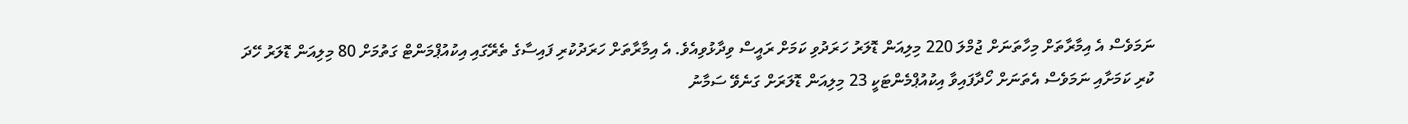ނަމަވެސް އެ އިމާރާތަށް މިހާތަނަށް ޖުމްލަ 220 މިލިއަން ޑޮލަރު ހަރަދުވި ކަމަށް ރައީސް ވިދާޅުވިއެވެ. އެ އިމާރާތަށް ހަރަދުކުރި ފައިސާގެ ތެރޭގައި އިކުއުޕްމަންޓް ގަތުމަށް 80 މިލިއަން ޑޮލަރު ހޭދަ ކުރި ކަމަށާއި ނަމަވެސް އެތަނަށް ހޯދާފައިވާ އިކުއުޕްމެންޓަކީ 23 މިލިއަން ޑޮލަރަށް ގަނެވޭ ސަމާނު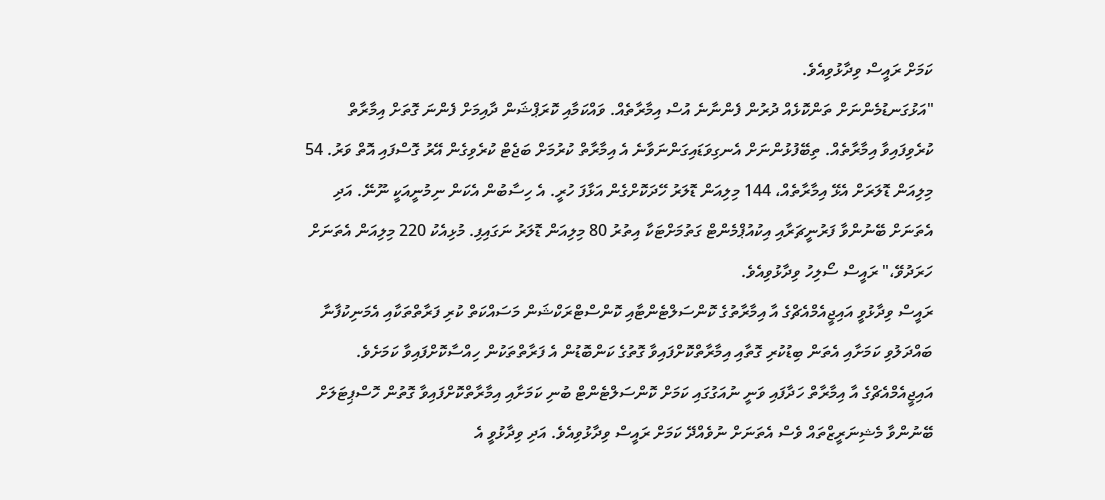ކަމަށް ރައީސް ވިދާޅުވިއެވެ.
"އަޅުގަނޑުމެންނަށް ތަންކޮޅެއް ދުރުން ފެންނާނެ އުސް އިމާރާތެއް. ވައްކަމާއި ކޮރަޕްޝަން ދާއިމަށް ފެންނަ ގޮތަށް އިމާރާތް ކުރެވިފައިވާ އިމާރާތެއް. ތިބޭފުޅުންނަށް އެނގިވަޑައިގަންނަވާނެ އެ އިމާރާތް ކުރުމަށް ބަޖެޓް ކުރެވިގެން އޭރު ގޮސްފައި އޮތް ވަރު. 54 މިލިއަން ޑޮލަރަށް އެޅޭ އިމާރާތެއް، 144 މިލިއަން ޑޮލަރު ހޭދަކޮށްގެން އަޅާފަ ހުރީ. އެ ހިސާބުން އެކަން ނިމުނީއަކީ ނޫނޭ. އަދި އެތަނަށް ބޭނުންވާ ފަރުނީޗަރާއި އިކުއުޕްމެންޓް ގަތުމަށްޓަކާ އިތުރު 80 މިލިއަން ޑޮލަރު ނަގައިފި. މުޅިއެކު 220 މިލިއަން އެތަނަށް ހަރަދުވޭ،" ރައީސް ސޯލިހު ވިދާޅުވިއެވެ.
ރައީސް ވިދާޅުވީ އައިޖީއެމްއެޗްގެ އާ އިމާރާތުގެ ކޮންސަލްޓެންޓާއި ކޮންސްޓްރަކްޝަން މަސައްކަތް ކުރި ފަރާތްތަކާއި އެމަނިކުފާނާ ބައްދަލުވި ކަމަށާއި އެތަން ބިޑުކުރި ގޮތާއި އިމާރާތްކޮށްފައިވާ ގޮތުގެ ކަންބޮޑުން އެ ފަރާތްތަކުން ހިއްސާކޮށްފައިވާ ކަމަށެވެ. އައިޖީއެމްއެޗްގެ އާ އިމާރާތް ހަދާފައި ވަނީ ނުއަގުގައި ކަމަށް ކޮންސަލްޓެންޓް ބުނި ކަމަށާއި އިމާރާތްކޮށްފައިވާ ގޮތުން ހޮސްޕިޓަލަށް ބޭނުންވާ މެޝިނަރީޒްތައް ވެސް އެތަނަށް ނުވެއްދޭ ކަމަށް ރައީސް ވިދާޅުވިއެވެ. އަދި ވިދާޅުވީ އެ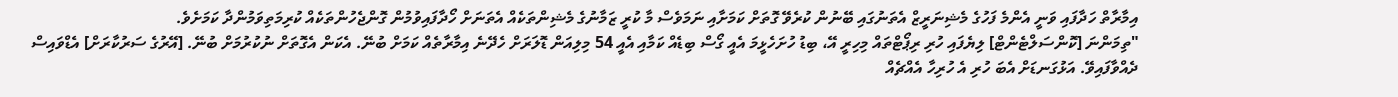އިމާރާތް ހަދާފައި ވަނީ އެންމެ ފަހުގެ މެޝިނަރީޒް އެތަނުގައި ބޭނުން ކުރެވޭ ގޮތަށް ކަމަށާއި ނަމަވެސް މާ ކުރީ ޒަމާނުގެ މެޝިންތަކެއް އެތަނަށް ހޯދާފައިވުމުން ގޮންޖެހުންތަކެއް ކުރިމަތިވަމުންދާ ކަމަށެވެ.
"ތިމަންނަ [ކޮންސަލްޓެންޓް] ލިޔެފައި ހުރި ރިޕޯޓްތައް މިހިރީ އޭ، ބިޑު ހުށަހެޅީމަ އެއީ ގޯސް ބިޑެއް ކަމާއި އެއީ 54 މިލިއަން ޑޮލަރަށް ހެދޭނެ އިމާރާތެއް ކަމަށް ބުނޭ. އެކަން އެގޮތަށް ނުކުރުމަށް ބުނޭ. [އޭރުގެ ސަރުކާރަށް] އެޑްވައިސް ދެއްވާފައިވޭ. އަޅުގަނޑަށް އެބަ ހުރި އެ ހުރިހާ އެއްޗެއް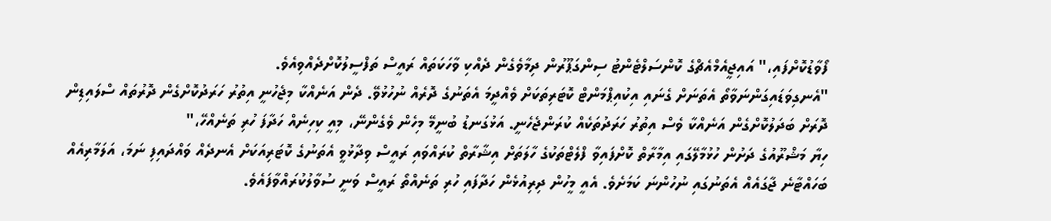ފޯވާޑުކޮށްފައި،" އައިޖީއެމްއެޗްގެ ކޮންސަލްޓެންޓު ސިންގަޕޫރުން ދިމާވެގެން ދެއްކި ވާހަކަތައް ރައީސް ތަފްސީލުކޮށްދެއްވިއެވެ.
"އެނގިވަޑައިގަންނަވާތޯ އެތަނަށް ގެނައި އިކުއިޕްމަންޓް ކޮޓަރިތަކަށް ވެއްދީމަ އެތަނުގެ ދޮރެއް ނުހުޅުވޭ. ދެން އަނެއްކާ މިޖެހުނީ އިތުރު ހަރަދުކޮށްގެން ދޮރުތައް ސްލައިޑިން ދޮރަށް ބަދަލުކޮށްގެން އަނެއްކާ ވެސް އިތުރު ހަރަދުތަކެއް ކުރަންޖެހެނީ. އަޅުގަނޑު ބުނީމޭ މިހެން ވެގެންނޭ، މިއީ ކިހިނެއް ހަދާފަ ހުރި ތަނެއްހޭ،"
ހިޔާ މަޝްރޫއުގެ ދަށުން ހުޅުމާލޭގައި އިމާރާތް ކޮށްފައިވާ ފްލެޓްތަކުގެ ހާލަތަށް އިޝާރާތް ކުރައްވައި ރައީސް ވިދާޅުވީ އެތަނުގެ ކޮޓަރިއަކަށް އެނދެއް ވައްދައިފި ނަމަ، އަލަމާރިއެއް ބަހައްޓާނެ ޖާގައެއް އެތަނުގައި ނުހުންނަ ކަމަށެވެ. އެއީ މީހުން ދިރިއުޅެން ހަދާފައި ހުރި ތަނެއްތޯ ރައީސް ވަނީ ސުވާލުކުރައްވާފައެވެ.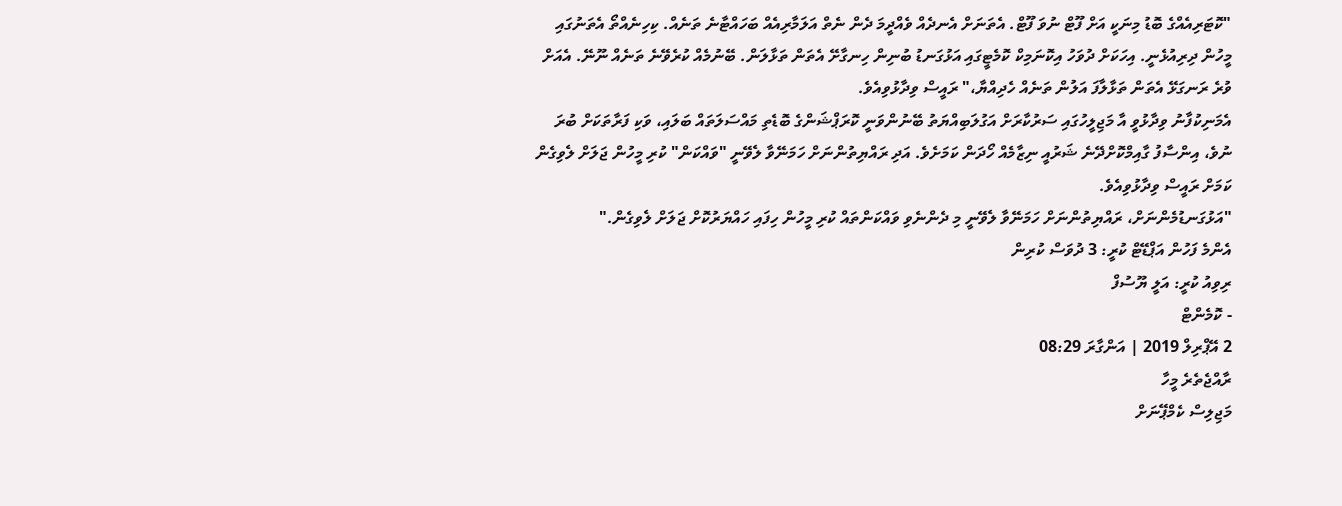"ކޮޓަރިއެއްގެ ބޮޑު މިނަކީ އަށް ފޫޓް ނުވަ ފޫޓް. އެތަނަށް އެނދެއް ވެއްދީމަ ދެން ނެތް އަލަމާރިއެއް ބަހައްޓާނެ ތަނެއް. ކިހިނެއްތޯ އެތަނުގައި މީހުން ދިރިއުޅެނީ. އިހަކަށް ދުވަހު އިކޮނަމިކް ކޮމެޓީގައި އަޅުގަނޑު ބުނިން ހިނގާށޭ އެތަން ތަޅާލަން. ބޭނުމެއް ކުރެވޭނެ ތަނެއް ނޫނޭ. އެއަށް ވުރެ ރަނގަޅޭ އެތަން ތަޅާލާފަ އަލުން ތަނެއް ހެދިއްޔާ،" ރައީސް ވިދާޅުވިއެވެ.
އެމަނިކުފާނު ވިދާޅުވީ އާ މަޖިލީހުގައި ސަރުކާރަށް އަގުލަބިއްޔަތު ބޭނުންވަނީ ކޮރަޕްޝަންގެ ބޮޑެތި މައްސަލަތައް ބަލައި، ވަކި ފަރާތަކަށް ބުރަ ނުވެ، އިންސާފު ގާއިމްކޮށްދޭނެ ޝަރުއީ ނިޒާމެއް ހޯދަން ކަމަށެވެ. އަދި ރައްޔިތުންނަށް ހަމަނޭވާ ލެވޭނީ "ވައްކަން" ކުރި މީހުން ޖަލަށް ލެވިގެން ކަމަށް ރައީސް ވިދާޅުވިއެވެ.
"އަޅުގަނޑުމެންނަށް، ރައްޔިތުންނަށް ހަމަނޭވާ ލެވޭނީ މި ދެންނެވި ވައްކަންތައް ކުރި މީހުން ހިފައި ހައްޔަރުކޮށް ޖަލަށް ލެވިގެން."
އެންމެ ފަހުން އަޕްޑޭޓް ކުރީ: 3 ދުވަސް ކުރިން
ރިވިއު ކުރީ: އަލީ ޔޫސުފް
- ކޮމެންޓް
2 އޭޕްރިލް 2019 | އަންގާރަ 08:29
ރާއްޖެތެރެ މީހާ
މަޖިލިސް ކެމްޕޭނަށް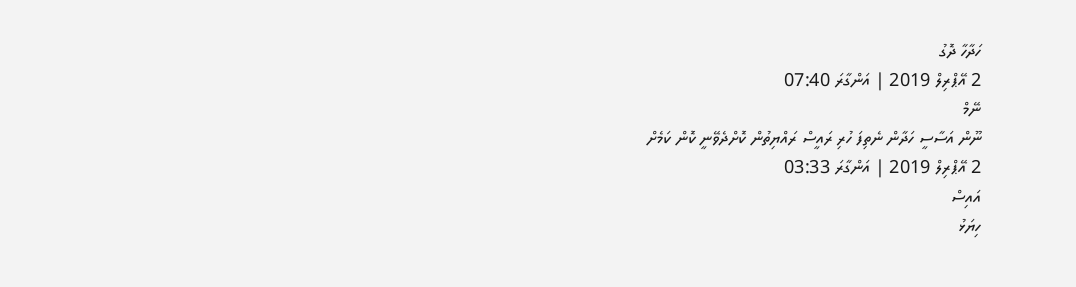ހަދާހާ ދޮގު
2 އޭޕްރިލް 2019 | އަންގާރަ 07:40
ނޭމް
ނޫން އަސާސީ ހަދާން ނެތިފަ ހުރި ރައީސް ރައްޔިތުން ކޮށްދެވޭނީ ކޮން ކަމެށް
2 އޭޕްރިލް 2019 | އަންގާރަ 03:33
އައިސް
ހިޔަޅު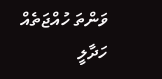ވަންތަ ހުއްޖަތެއް ހަދާލީ